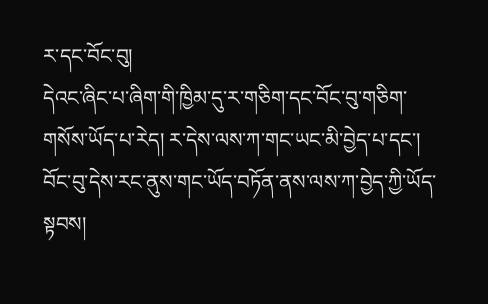ར་དང་བོང་བུ།
དེའང་ཞིང་པ་ཞིག་གི་ཁྱིམ་དུ་ར་གཅིག་དང་བོང་བུ་གཅིག་གསོས་ཡོད་པ་རེད། ར་དེས་ལས་ཀ་གང་ཡང་མི་བྱེད་པ་དང་། བོང་བུ་དེས་རང་ནུས་གང་ཡོད་བཏོན་ནས་ལས་ཀ་བྱེད་ཀྱི་ཡོད་སྟབས།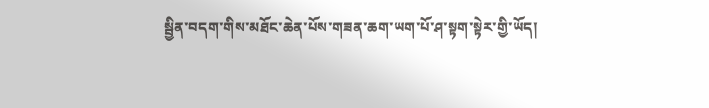སྦྱིན་བདག་གིས་མཐོང་ཆེན་པོས་གཟན་ཆག་ཡག་པོ་ཤ་སྟག་སྟེར་གྱི་ཡོད།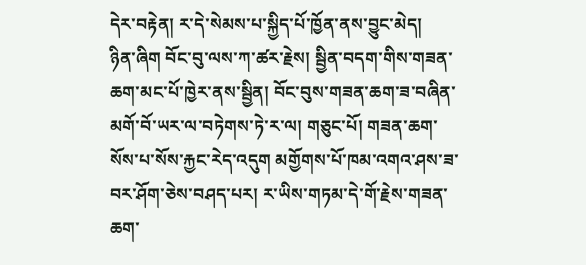དེར་བརྟེན། ར་དེ་སེམས་པ་སྐྱིད་པོ་ཁྱོན་ནས་བྱུང་མེད།
ཉིན་ཞིག བོང་བུ་ལས་ཀ་ཚར་རྗེས། སྦྱིན་བདག་གིས་གཟན་ཆག་མང་པོ་ཁྱེར་ནས་སྦྱིན། བོང་བུས་གཟན་ཆག་ཟ་བཞིན་མགོ་བོ་ཡར་ལ་བཏེགས་ཏེ་ར་ལ། གཅུང་པོ། གཟན་ཆག་སོས་པ་སོས་རྐྱང་རེད་འདུག མགྱོགས་པོ་ཁམ་འགའ་ཤས་ཟ་བར་ཤོག་ཅེས་བཤད་པར། ར་ཡིས་གཏམ་དེ་གོ་རྗེས་གཟན་ཆག་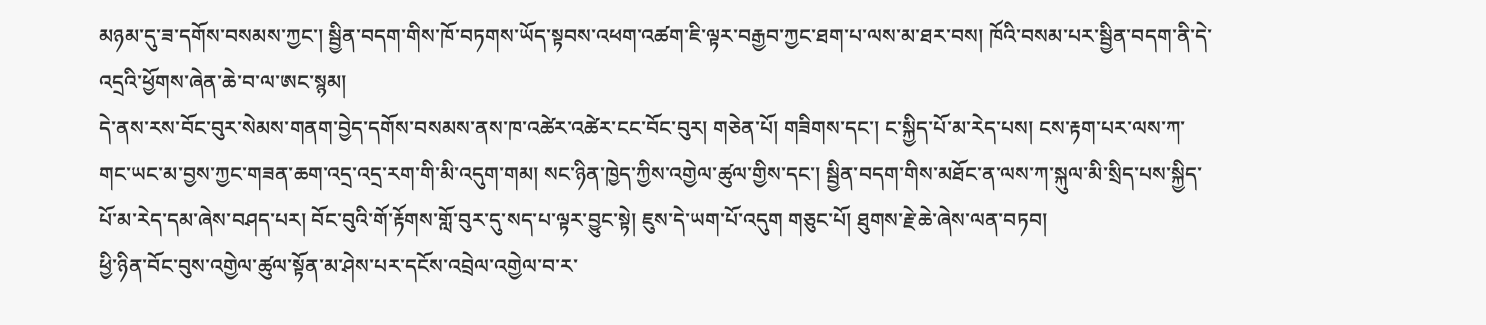མཉམ་དུ་ཟ་དགོས་བསམས་ཀྱང་། སྦྱིན་བདག་གིས་ཁོ་བཏགས་ཡོད་སྟབས་འཕག་འཚག་ཇི་ལྟར་བརྒྱབ་ཀྱང་ཐག་པ་ལས་མ་ཐར་བས། ཁོའི་བསམ་པར་སྦྱིན་བདག་ནི་དེ་འདྲའི་ཕྱོགས་ཞེན་ཆེ་བ་ལ་ཨང་སྙམ།
དེ་ནས་རས་བོང་བུར་སེམས་གནག་བྱེད་དགོས་བསམས་ནས་ཁ་འཚེར་འཚེར་ངང་བོང་བུར། གཅེན་པོ། གཟིགས་དང་། ང་སྐྱིད་པོ་མ་རེད་པས། ངས་རྟག་པར་ལས་ཀ་གང་ཡང་མ་བྱས་ཀྱང་གཟན་ཆག་འདྲ་འདྲ་རག་གི་མི་འདུག་གམ། སང་ཉིན་ཁྱེད་ཀྱིས་འགྱེལ་ཚུལ་གྱིས་དང་། སྦྱིན་བདག་གིས་མཐོང་ན་ལས་ཀ་སྐུལ་མི་སྲིད་པས་སྐྱིད་པོ་མ་རེད་དམ་ཞེས་བཤད་པར། བོང་བུའི་གོ་རྟོགས་གློ་བུར་དུ་སད་པ་ལྟར་བྱུང་སྟེ། ཇུས་དེ་ཡག་པོ་འདུག གཅུང་པོ། ཐུགས་རྗེ་ཆེ་ཞེས་ལན་བཏབ།
ཕྱི་ཉིན་བོང་བུས་འགྱེལ་ཚུལ་སྟོན་མ་ཤེས་པར་དངོས་འབྲེལ་འགྱེལ་བ་ར་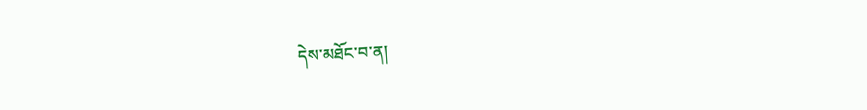དེས་མཐོང་བ་ན།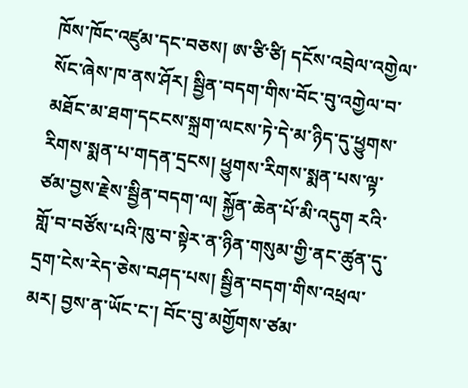ཁོས་ཁོང་འཛུམ་དང་བཅས། ཨ་ཙི་ཙི། དངོས་འབྲེལ་འགྱེལ་སོང་ཞེས་ཁ་ནས་ཤོར། སྦྱིན་བདག་གིས་བོང་བུ་འགྱེལ་བ་མཐོང་མ་ཐག་དངངས་སྐྲག་ལངས་ཏེ་དེ་མ་ཉིད་དུ་ཕྱུགས་རིགས་སྨན་པ་གདན་དྲངས། ཕྱུགས་རིགས་སྨན་པས་ལྟ་ཙམ་བྱས་རྗེས་སྦྱིན་བདག་ལ། སྐྱོན་ཆེན་པོ་མི་འདུག རའི་གློ་བ་བཙོས་པའི་ཁུ་བ་སྟེར་ན་ཉིན་གསུམ་གྱི་ནང་ཚུན་དུ་དྲག་ངེས་རེད་ཅེས་བཤད་པས། སྦྱིན་བདག་གིས་འཕྲལ་མར། བྱས་ན་ཡོང་ང་། བོང་བུ་མགྱོགས་ཙམ་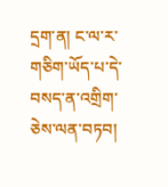དྲག་ན། ང་ལ་ར་གཅིག་ཡོད་པ་དེ་བསད་ན་འགྲིག་ཅེས་ལན་བཏབ།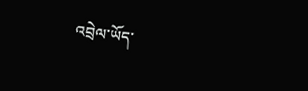འབྲེལ་ཡོད་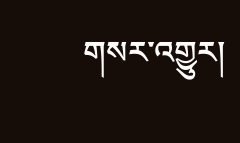གསར་འགྱུར།